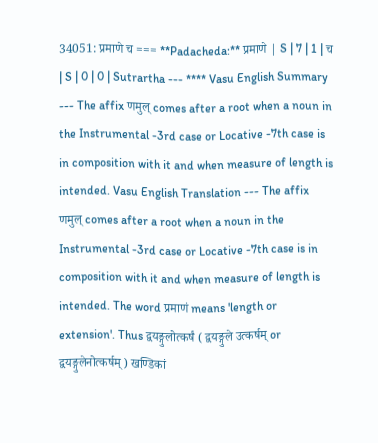34051: प्रमाणे च === **Padacheda:** प्रमाणे | S | 7 | 1 | च | S | 0 | 0 | Sutrartha --- **** Vasu English Summary --- The affix णमुल् comes after a root when a noun in the Instrumental -3rd case or Locative -7th case is in composition with it and when measure of length is intended. Vasu English Translation --- The affix णमुल् comes after a root when a noun in the Instrumental -3rd case or Locative -7th case is in composition with it and when measure of length is intended. The word प्रमाणं means 'length or extension'. Thus द्वयङ्गुलोत्कर्षं ( द्वयङ्गुले उत्कर्षम् or द्वयङ्गुलेनोत्कर्षम्) खण्डिकां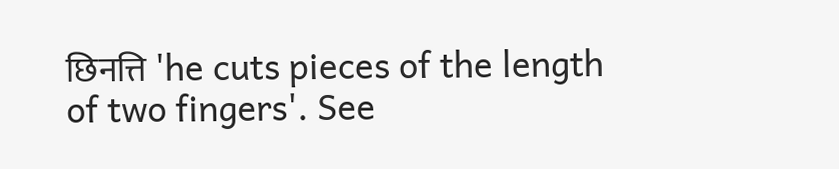छिनत्ति 'he cuts pieces of the length of two fingers'. See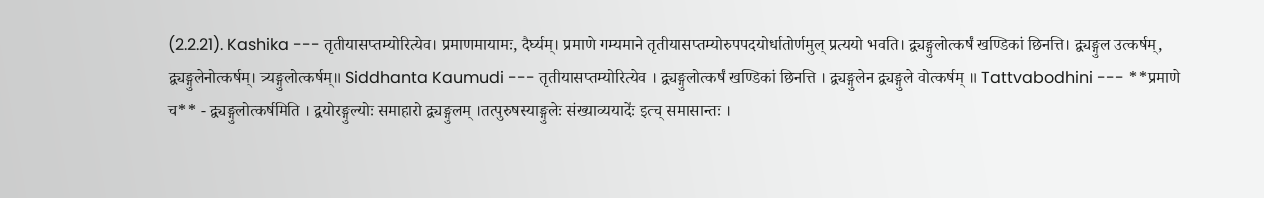(2.2.21). Kashika --- तृतीयासप्तम्योरित्येव। प्रमाणमायामः, दैर्घ्यम्। प्रमाणे गम्यमाने तृतीयासप्तम्योरुपपदयोर्धातोर्णमुल् प्रत्ययो भवति। द्व्यङ्गुलोत्कर्षं खण्डिकां छिनत्ति। द्व्यङ्गुल उत्कर्षम्, द्व्यङ्गुलेनोत्कर्षम्। त्र्यङ्गुलोत्कर्षम्॥ Siddhanta Kaumudi --- तृतीयासप्तम्योरित्येव । द्व्यङ्गुलोत्कर्षं खण्डिकां छिनत्ति । द्व्यङ्गुलेन द्व्यङ्गुले वोत्कर्षम् ॥ Tattvabodhini --- **प्रमाणे च** - द्व्यङ्गुलोत्कर्षमिति । द्वयोरङ्गुल्योः समाहारो द्व्यङ्गुलम् ।तत्पुरुषस्याङ्गुलेः संख्याव्ययादेः॑ इत्च् समासान्तः ।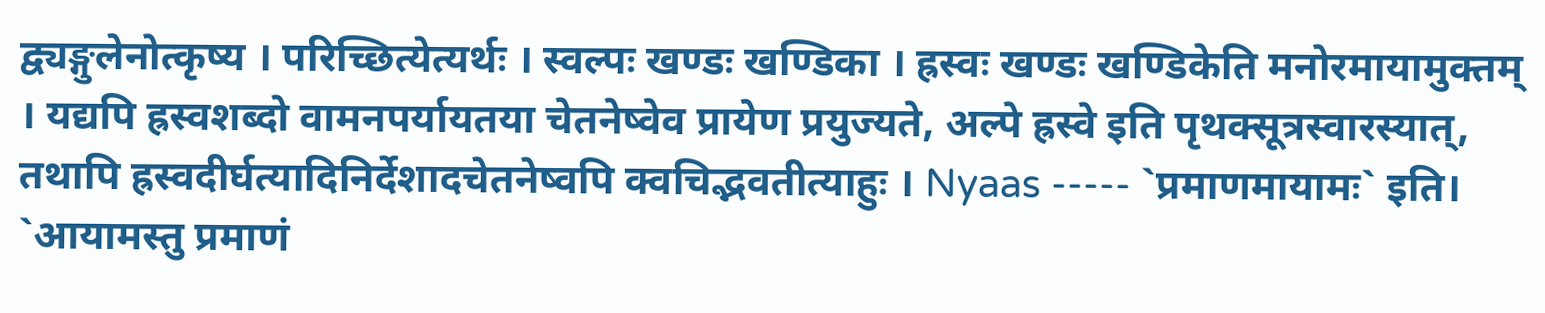द्व्यङ्गुलेनोत्कृष्य । परिच्छित्येत्यर्थः । स्वल्पः खण्डः खण्डिका । ह्रस्वः खण्डः खण्डिकेति मनोरमायामुक्तम् । यद्यपि ह्रस्वशब्दो वामनपर्यायतया चेतनेष्वेव प्रायेण प्रयुज्यते, अल्पे ह्रस्वे इति पृथक्सूत्रस्वारस्यात्, तथापि ह्रस्वदीर्घत्यादिनिर्देशादचेतनेष्वपि क्वचिद्भवतीत्याहुः । Nyaas ----- `प्रमाणमायामः` इति। `आयामस्तु प्रमाणं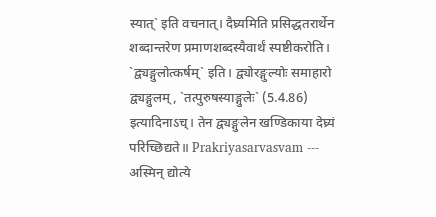स्यात्` इति वचनात्। दैघ्र्यमिति प्रसिद्धतरार्थेन शब्दान्तरेण प्रमाणशब्दस्यैवार्थं स्पष्टीकरोति। `द्व्यङ्गुलोत्कर्षम्` इति। द्व्योरङ्गुल्योः समाहारो द्व्यङ्गुलम्, `तत्पुरुषस्याङ्गुलेः` (5.4.86) इत्यादिनाऽच्। तेन द्व्यङ्गुलेन खण्डिकाया देघ्र्यं परिच्छिद्यते॥ Prakriyasarvasvam --- अस्मिन् द्योत्ये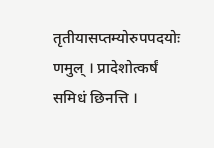तृतीयासप्तम्योरुपपदयोः णमुल् । प्रादेशोत्कर्षं समिधं छिनत्ति ।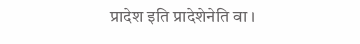प्रादेश इति प्रादेशेनेति वा ।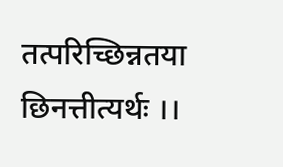तत्परिच्छिन्नतया छिनत्तीत्यर्थः ।।